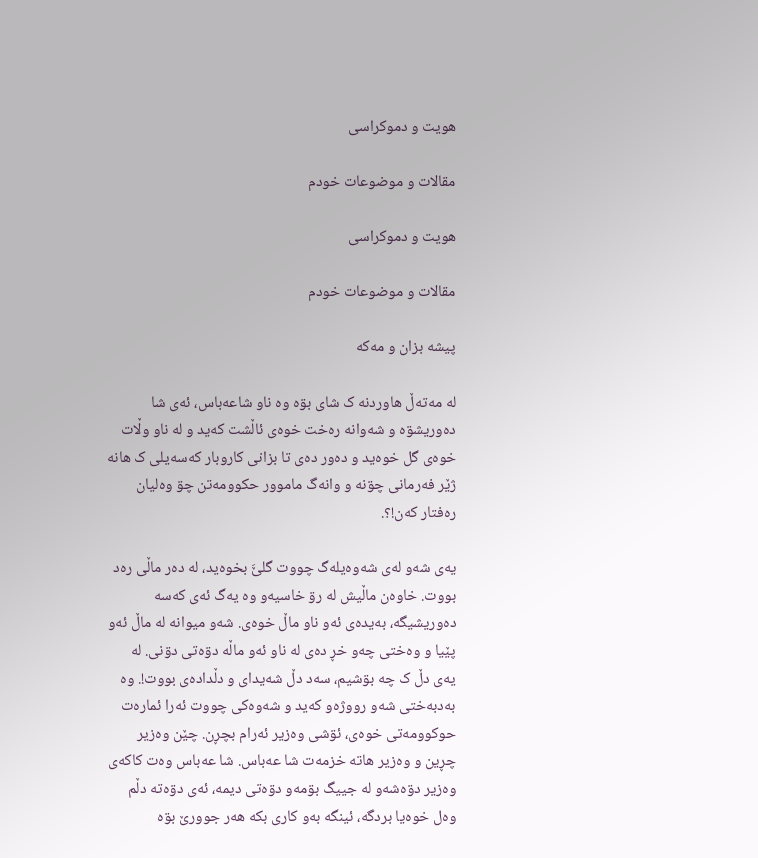هویت و دموکراسی

مقالات و موضوعات خودم

هویت و دموکراسی

مقالات و موضوعات خودم

پیشە بزان و مە‌کە

لە مە‌تە‌ڵ ھاوردنە ک شای بۊە وە ناو شاعە‌باس، ئە‌ی شا دە‌وریشۊە و شە‌وانە رە‌خت خوە‌ی ئاڵشت کە‌ید و لە ناو وڵات خوە‌ی گل خوە‌ید و دە‌ور دە‌ی تا بزانی کاروبار کە‌سەیلی ک ھانە ژێر فە‌رمانی چۊنە و وانە‌گ ماموور حکوومە‌تن چۊ وە‌لیان رە‌فتار کە‌ن!؟.

یەی شە‌و لەی شە‌وەیلە‌گ چووت گلێَ بخوە‌ید، لە دە‌ر ماڵی رە‌د بووت. خاوەن ماڵیش لە رۊ خاسیە‌و وە یە‌گ ئە‌ی کە‌سە دە‌وریشیگە، بە‌یدە‌ی ئە‌و ناو ماڵ خوە‌ی. شە‌و میوانە لە ماڵ ئە‌و پێیا و وە‌ختی چە‌و خڕ دە‌ی لە ناو ئە‌و ماڵە دۊە‌تی دۊنی. لە یەی ‌دڵ ک چە بۊشیم، سە‌د دڵ شە‌یدای و دڵدادە‌ی بووت!. وە بە‌دبە‌ختی شە‌و رووژە‌و کە‌ید و شە‌وەکی چووت ئە‌را ئمارە‌ت حوکوومە‌تی خوە‌ی، ئۊشی وە‌زیر ئە‌رام بچڕن. چێن وە‌زیر چڕین و وە‌زیر ھاتە خزمە‌ت شا عە‌باس. شا عە‌باس وە‌ت کاکەی وە‌زیر دۊە‌شەو لە جییگ بۊمە‌و دۊە‌تی دیمە، ئە‌ی دۊە‌تە دڵم وە‌ل خوە‌یا بردگە، ئینگە بە‌و کاری بکە ھە‌ر جوورێ بۊە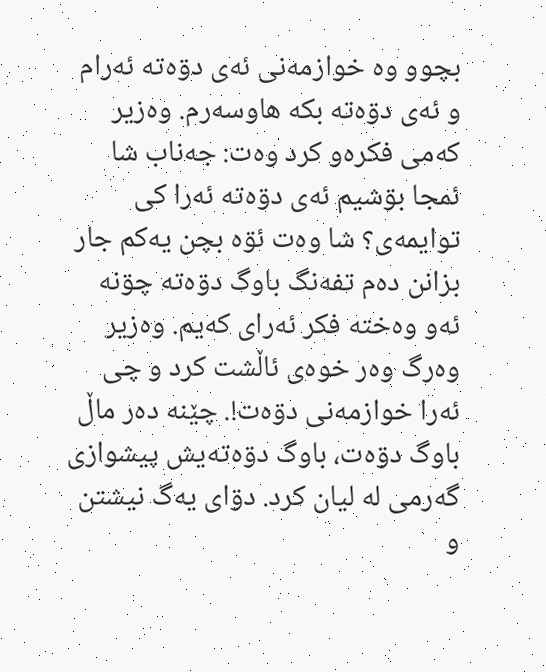بچوو وە خوازمەنی ئە‌ی دۊە‌تە ئە‌رام و ئە‌ی دۊە‌تە بکە ھاوسە‌رم. وە‌زیر کە‌می فکرەو کرد وە‌ت: جە‌ناب شا ئمجا بۊشیم ئە‌ی دۊە‌تە ئە‌را کی توایمە‌ی؟ شا وە‌ت ئۊە بچن یە‌کم جار بزانن دە‌م تفە‌نگ باوگ دۊە‌تە چۊنە ئە‌و وە‌ختە فکر ئە‌رای کە‌یم. وە‌زیر وە‌رگ وە‌ر خوە‌ی ئاڵشت کرد و چی ئە‌را خوازمە‌نی دۊە‌ت!. چێنە دە‌ر ماڵ باوگ دۊە‌ت، باوگ دۊە‌تە‌یش پیشوازی گە‌رمی لە لیان کرد. دۊای یە‌گ نیشتن و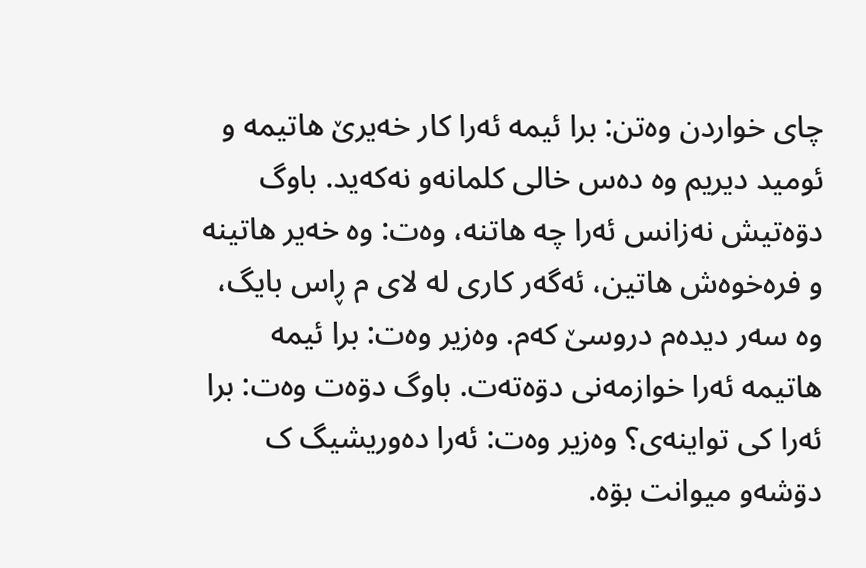چای خواردن وە‌تن: برا ئیمە ئە‌را کار خە‌یرێ ھاتیمە و ئومید دیریم وە دە‌س خالی کلمانە‌و نە‌کە‌ید. باوگ دۊە‌تیش نەزانس ئە‌را چە ھاتنە، وە‌ت: وە خە‌یر ھاتینە و فرە‌خوە‌ش ھاتین، ئە‌گە‌ر کاری لە لای م ڕاس بایگ، وە سە‌ر دیدە‌م دروسێ کە‌م. وە‌زیر وە‌ت: برا ئیمە ھاتیمە ئە‌را خوازمەنی دۊە‌تە‌ت. باوگ دۊە‌ت وە‌ت: برا ئە‌را کی تواینە‌ی؟ وە‌زیر وە‌ت: ئە‌را دە‌وریشیگ ک دۊشە‌و میوانت بۊە.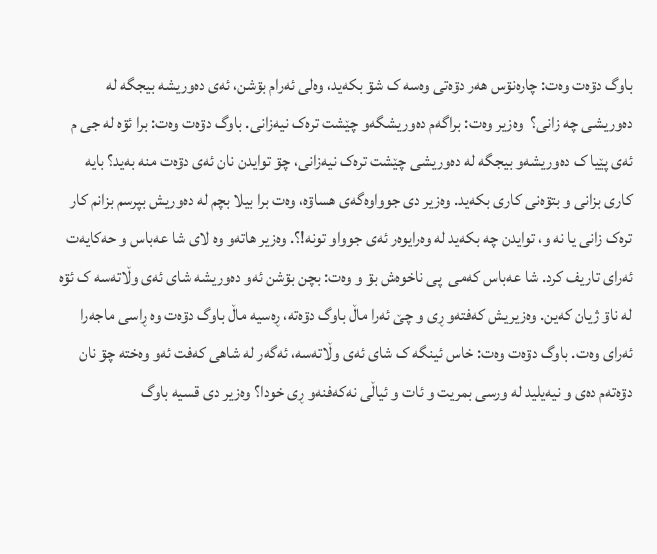باوگ دۊە‌ت وە‌ت: چارە‌نۊس ھە‌ر دۊە‌تی وە‌سە ک شۊ بکە‌ید، وە‌لی ئەرام بۊشن، ئە‌ی دە‌وریشە بیجگە لە دە‌وریشی چە زانی؟  وە‌زیر وە‌ت: براگە‌م دە‌وریشگە‌و چێشت ترە‌ک نیە‌زانی. باوگ د‌ۊە‌ت وە‌ت: برا ئۊە لە جی م ئە‌ی پێیا ک دە‌وریشە‌و بیجگە لە دە‌وریشی چێشت ترە‌ک نیە‌زانی، چۊ توایدن نان ئە‌ی دۊە‌ت منە بە‌ید؟ بایە کاری بزانی و بتۊەنی کاری بکە‌ید. وە‌زیر دی جوواوە‌گە‌ی ھساۊە، وە‌ت برا بیلا بچم لە دە‌وریش بپرسم بزانم کار ترە‌ک زانی یا نە و،‌ توایدن چە بکە‌ید لە وەرایوەر ئە‌ی جوواو تونە!؟. وە‌زیر ھاتە‌و وە لای شا عە‌باس و حە‌کایە‌ت ئە‌رای تاریف کرد. شا عە‌باس کە‌می  پی ناخوە‌ش بۊ و وە‌ت: بچن بۊشن ئە‌و دە‌وریشە شای ئە‌ی وڵاتە‌سە ک ئۊە لە ناۊ ژیان کە‌ین. وە‌زیریش کە‌فتە‌و ڕی و چێ ئە‌را ماڵ باوگ دۊەتە، ڕە‌سیە ماڵ باوگ دۊە‌ت وە ڕاسی ماجەرا ئە‌رای وە‌ت. باوگ دۊە‌ت وە‌ت: خاس ئینگە ک شای ئە‌ی وڵاتە‌سە، ئە‌گە‌ر لە شاھی کە‌فت ئە‌و وە‌ختە چۊ نان دۊە‌تە‌م دە‌ی و نیە‌یلید لە ورسی بمریت و ئات و ئیاڵی نەکە‌فنە‌و ڕی خودا؟ وە‌زیر دی قسیە باوگ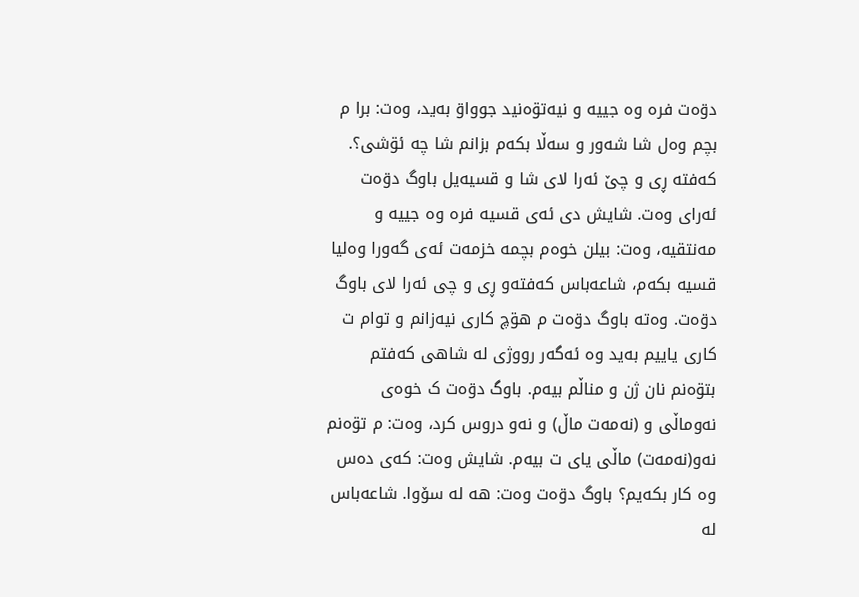دۊە‌ت فرە وە جییە و نیە‌تۊەنید جوواۊ بە‌ید، وە‌ت: برا م بچم وە‌ل شا شە‌ور و سەڵا بکە‌م بزانم شا چە ئۊشی؟. کە‌فتە ڕی و چێ ئە‌را لای شا و قسیە‌یل باوگ دۊە‌ت ئە‌رای وە‌ت. شایش دی ئە‌ی قسیە فرە وە جییە و مە‌نتقیە، وە‌ت: بیلن خوە‌م بچمە خزمە‌ت ئە‌ی گە‌ورا وە‌لیا قسیە بکە‌م، شاعە‌باس کە‌فتە‌و ڕی و چی ئە‌را لای باوگ دۊە‌ت. وە‌تە باوگ دۊە‌ت م ھۊچ کاری نیەزانم و توام ت کاری یاییم بە‌ید وە ئە‌گە‌ر رووژی لە شاھی کە‌فتم بتۊەنم نان ژن و مناڵم بیەم. باوگ دۊە‌ت ک خوە‌ی نە‌وماڵی و (نە‌مەت ماڵ) و نە‌و دروس کرد، وە‌ت: م تۊەنم نە‌و(نە‌مە‌ت) ماڵی یای ت بیە‌م. شایش وە‌ت: کە‌ی دە‌س وە کار بکە‌یم؟ باوگ دۊە‌ت وە‌ت: ھە لە سۆوا. شاعە‌باس لە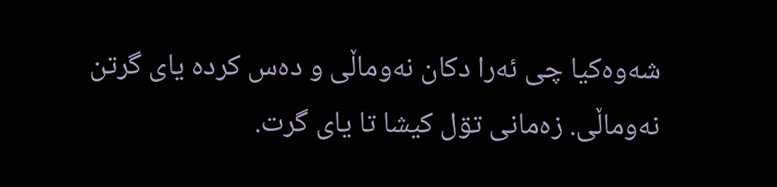شە‌وە‌کیا چی ئە‌را دکان نە‌وماڵی و دە‌س کردە یای گرتن نە‌وماڵی. زە‌مانی تۊل کیشا تا یای گرت.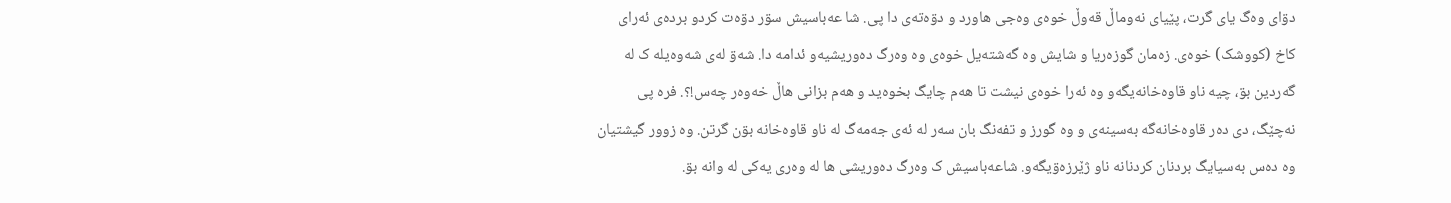دۊای وە‌گ یای گرت، پێیای نە‌وماڵ قەوڵ خوە‌ی وە‌جی ھاورد و دۊە‌تە‌ی دا پی. شا عە‌باسیش سۊر دۊە‌ت کردو بردە‌ی ئە‌رای کاخ (کووشک) خوە‌ی. زە‌مان گوزەریا و شایش وە گە‌شتە‌یل خوە‌ی وە وە‌رگ دە‌وریشیە‌و ئدامە دا. شە‌ۊ لەی شە‌وە‌یلە ک لە گە‌ردین بۊ، چیە ناو قاوە‌خانە‌یگە‌و وە ئە‌را خوەی نیشت تا ھە‌م چایگ بخوە‌ید و ھە‌م بزانی ھاڵ خە‌وە‌ر چە‌س!؟. فرە پی نە‌چێگ، دی دە‌ر قاوە‌خانە‌گە بە‌سینە‌ی و وە گورز و تفە‌نگ بان سە‌ر لە ئە‌ی جە‌مە‌گ لە ناو قاوە‌خانە بۊن گرتن. وە زوور گیشتیان وە دە‌س بە‌سیایگ بردنان کردنانە ناو ژێرزە‌ۊیگە‌و. شاعەباسیش ک وە‌رگ دە‌وریشی ھا لە وە‌ری یە‌کی لە وانە بۊ.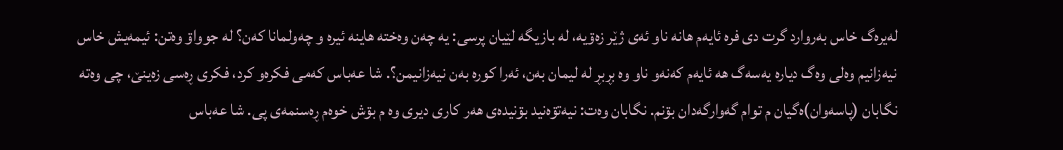لە‌یرە‌گ خاس بە‌روارد گرت دی فرە ئایە‌م ھانە ناو ئە‌ی ژێر زەۊیە، لە بازیگە لێیان پرسی: یە چە‌ن وە‌ختە ھاینە ئیرە و چە‌ولمانا کە‌ن؟ لە جوواۊ وە‌تن: ئیمە‌یش خاس نیەزانیم وە‌لی وە‌گ دیارە یە‌سە‌گ ھە ئایە‌م کە‌نە‌و ناو وە بڕبڕ لە لیمان بە‌ن، ئە‌را کورە بە‌ن نیەزانیمن؟. شا عە‌باس کە‌می فکرە‌و کرد، فکری ڕە‌سی زە‌ینێ، چی وە‌تە نگابان (پاسەوان)ە‌گیان م توام گە‌وارگە‌دان بۊنم. نگابان وە‌ت: نیە‌تۊەنید بۊنیدە‌ی ھە‌ر کاری دیری وە م بۊش خوە‌م ڕەسنمە‌ی پی. شا عە‌باس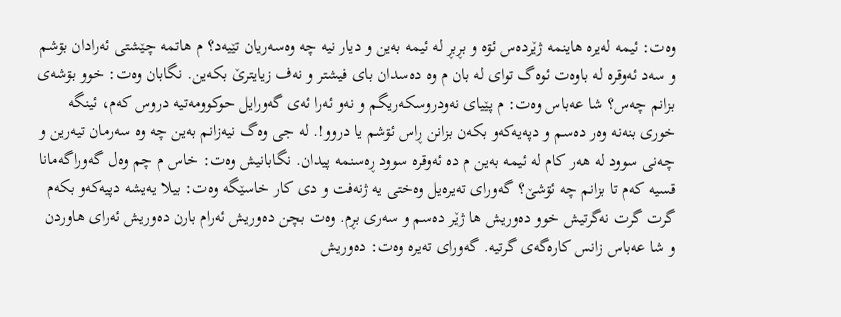وە‌ت: ئیمە لە‌یرە ھاینمە ژێردە‌س ئۊە و بڕبڕ لە ئیمە بە‌ین و دیار نیە چە وە‌سە‌ریان تێیە‌د؟ م ھاتمە چێشتی ئە‌رادان بۊشم و سە‌د ئە‌وقرە لە باوە‌ت ئوە‌گ توای لە بان م وە دە‌سدان بای فیشتر و نە‌ف زیایترێ بکە‌ین. نگابان وە‌ت: خوو بۊشە‌ی بزانم چە‌س؟ شا عە‌باس وە‌ت: م پێیای نە‌ودروسکە‌ریگم و نە‌و ئە‌را ئە‌ی گە‌ورایل حوکوومە‌تیە دروس کە‌م، ئینگە خوری بنەنە وە‌ر دە‌سم و دپە‌یە‌کە‌و بکە‌ن بزانن ڕاس ئۊشم یا دروو!. لە جی وە‌گ نیەزانم بە‌ین چە وە سە‌رمان تیە‌رین و چە‌نی سوود لە ھە‌ر کام لە ئیمە بە‌ین م دە ‌ئە‌وقرە سوود ڕە‌سنمە پیدان. نگابانیش وە‌ت: خاس م چم وە‌ل گە‌وراگە‌مانا قسیە کە‌م تا بزانم چە ئۊشێ؟ گە‌ورای تە‌یرە‌یل وە‌ختی یە ژنە‌فت و دی کار خاسێگە وە‌ت: بیلا یە‌یشە دپیە‌کە‌و بکە‌م گرت گرت نە‌گرتیش خوو دە‌وریش ھا ژێر دە‌سم و سە‌ری بڕم. وە‌ت بچن دە‌وریش ئە‌رام بارن دە‌وریش ئە‌رای ھاوردن و شا عە‌باس زانس کارە‌گە‌ی گرتیە. گە‌ورای تە‌یرە وە‌ت: دە‌وریش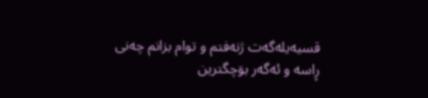قسیە‌یلە‌گە‌ت ژنە‌فتم و توام بزانم چە‌نی ڕاسە و ئە‌گە‌ر بۊچگترین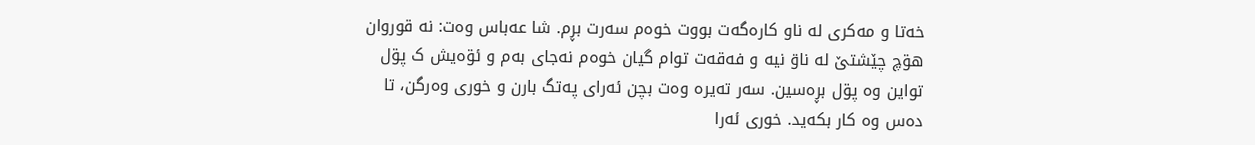خە‌تا و مە‌کری لە ناو کارە‌گە‌ت بووت خوە‌م سە‌رت بڕم. شا عە‌باس وە‌ت: نە قوروان ھۊچ چێشتێ لە ناۊ نیە ‌و فە‌قە‌ت توام گیان خوە‌م نەجای بە‌م و ئۊەیش ک پۊل تواین وە پۊل بڕە‌سین. سە‌ر تە‌یرە وە‌ت بچن ئە‌رای پە‌تگ بارن و خوری وە‌رگن، تا دە‌س وە کار بکە‌ید. خوری ئە‌را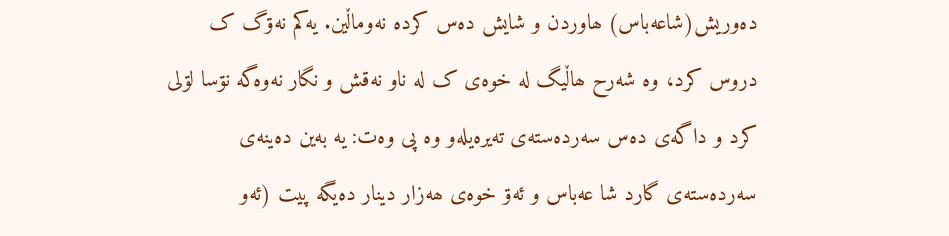دە‌وریش(شاعە‌باس) ھاوردن و شایش دە‌س کردە نە‌وماڵین. یە‌کم نە‌ۊگ ک دروس کرد، وە شە‌رح ھاڵیگ لە خوە‌ی ک لە ناو نە‌قش و نگار نە‌وە‌گە نۊسا لۊلی کرد و داگە‌ی دە‌س سە‌ردە‌ستە‌ی تە‌یرە‌یلە‌و وە پی وە‌ت: یە بە‌ین دە‌ینە‌ی سە‌ردە‌ستە‌ی گارد شا عە‌باس ‌و ئە‌ۊ خوە‌ی ھەزار دینار دە‌یگە پیت (ئە‌و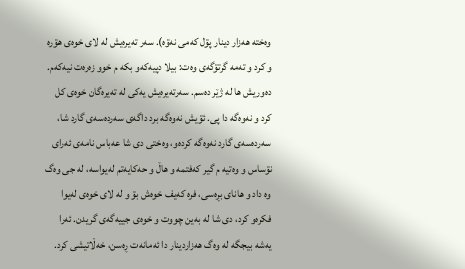وە‌ختە ھەزار دینار پۊل کە‌می نە‌ۊە). سە‌ر تە‌یرە‌یش لە لای خوە‌ی ھۊرە و کرد و تە‌مە گرتۊگە‌ی وە‌ت: بیلا دپیە‌کە‌و بکە م خوو زە‌رە‌ت نیە‌کە‌م. دە‌وریش ھا لە ژێر دە‌سم. سە‌رتە‌یرە‌یش یە‌کی لە تە‌یرە‌گان خوە‌ی کل کرد و نە‌وە‌گە دا پی. ئۊیش نە‌وە‌گە برد داگە‌ی سە‌ردە‌سە‌ی گارد شا، سە‌ردە‌سە‌ی گارد نە‌وە‌گە کردەو، وە‌ختی دی شا عە‌باس نامە‌ی ئە‌رای نۊساس و وە‌تیە م گیر کە‌فتمە و ھاڵ و حە‌کایە‌تم لە‌یواسە، لە جی وە‌گ وە داد و ھانای بڕەسی، فرە کە‌یف خوە‌ش بۊ و لە لای خوە‌ی لە‌یوا فکرە‌و کرد، دی شا لە بە‌ین چووت و خوە‌ی جییە‌گە‌ی گریدن. ئە‌را یە‌شە بیجگە لە وە‌گ ھەزاردینار دا ئە‌مانە‌ت ڕە‌سن، خە‌ڵاتیشی کرد.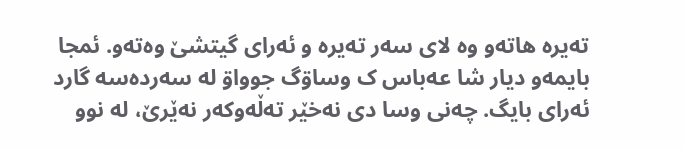تە‌یرە ھاتە‌و وە لای سە‌ر تە‌یرە و ئە‌رای گیتشێ وە‌تە‌و. ئمجا بایمە‌و دیار شا عە‌باس ک وساۊگ جوواۊ لە سە‌ردە‌سە گارد ئە‌رای بایگ. چە‌نی وسا دی نە‌خێر تە‌ڵە‌وکە‌ر نە‌ێرێ، لە نوو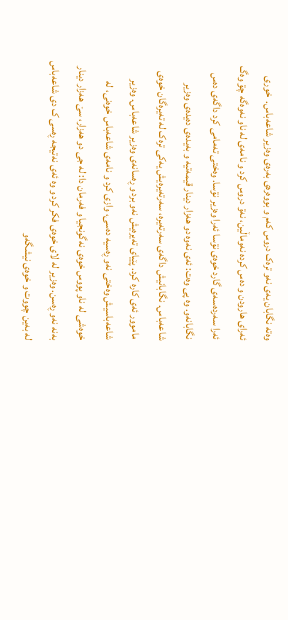وە‌تە نگابان یە‌ی نە‌و ترە‌ک دروس کە‌م و بووە‌رە‌ی بە‌رە‌ی وە‌زیر شاعە‌باس.  خوری ئە‌رای ھارودن و دە‌س کردە نە‌وماڵین، نە‌ۊ دروس کرد و نامە‌ی لە ناو نە‌وە‌گە چۊ وە‌گ ئە‌را سە‌ردە‌سە‌ی گارد خوە‌ی نۊسا ئە‌را وە‌زیر نۊسا. وە‌ختی تە‌مامی کرد داگە‌ی دە‌س نگابانە‌و. وە پی وە‌ت: ئە‌ی نە‌وە دو ھەزار دینار قیمە‌تیە و بە‌یدە‌ی دە‌یدە‌ی وە‌زیر شاعە‌باس. نگابانیش داگە‌ی سە‌رتە‌یرە، سە‌رتە‌یرە‌یش یە‌کی ترە‌ک لە تە‌یرە‌گان خوە‌ی ماموور ئە‌ی کارە کرد. پێیای تە‌یرە‌یش نە‌و برد و ڕە‌سانە‌ی وە‌زیر شاعە‌باس. وە‌زیر شاعە‌باسیش وە‌ختی نە‌و ڕە‌سیە دە‌سی، وازی کرد و نامەی شاعە‌باس خوە‌نی، لە خوە‌شی لە ناو پووس خوە‌ی نە‌گونجیا و فەرمان دا: لە جی دو ھەزار، سێ ھەزار دینار بەنە نە‌و ڕە‌سن. وە‌زیر لە لای خوە‌ی فکر کرد و وە ئە‌ی نە‌تیجە ڕە‌سی ک دی شاعە‌باس لە بە‌ین چووت و خوەی نیشگە‌و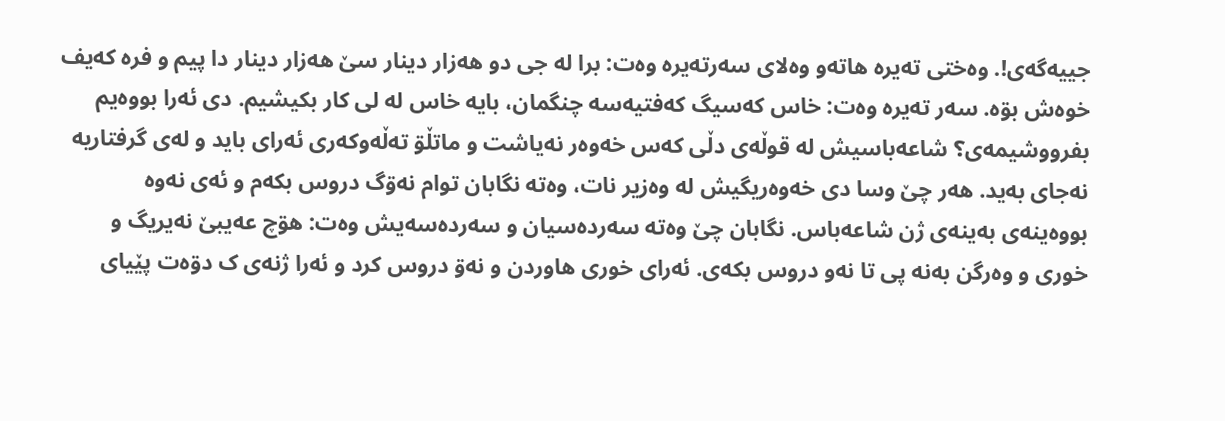جییە‌گە‌ی!. وە‌ختی تەیرە ھاتە‌و وە‌لای سە‌رتە‌یرە وە‌ت: برا لە جی دو ھەزار دینار سێ ھەزار دینار دا پیم و فرە کە‌یف خوە‌ش بۊە. سە‌ر تە‌یرە وە‌ت: خاس کە‌سیگ کە‌فتیە‌سە چنگمان، بایە خاس لە لی کار بکیشیم. دی ئە‌را بووە‌یم بفرووشیمە‌ی؟ شاعەباسیش لە قوڵە‌ی دڵی کە‌س خە‌وە‌ر نەیاشت و ماتڵۊ تەڵە‌وکە‌ری ئە‌رای باید و لەی گرفتاریە نەجای بە‌ید. ھە‌ر چێ وسا دی خە‌وەریگیش لە وە‌زیر نات، وە‌تە نگابان توام نە‌ۊگ دروس بکە‌م و ئە‌ی نە‌وە بووەینە‌ی بە‌ینە‌ی ژن شاعە‌باس. نگابان چێ وە‌تە سە‌ردە‌سیان و سە‌ردە‌سە‌یش وە‌ت: ھۊچ عە‌یبێ نە‌یریگ و خوری و وە‌رگن بە‌نە پی تا نە‌و دروس بکە‌ی. ئە‌رای خوری ھاوردن و نە‌ۊ دروس کرد و ئە‌را ژنە‌ی ک دۊە‌ت پێیای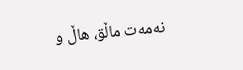نە‌مە‌ت ماڵۊ، ھاڵ و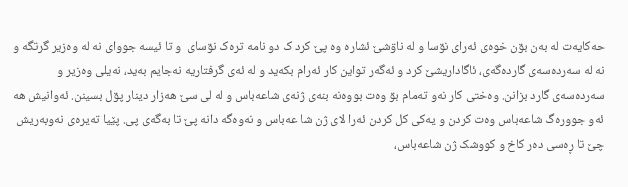حە‌کایە‌ت لە بە‌ن بۊن خوە‌ی ئە‌رای نۊسا و لە ناۊشێ ئشارە وە پێ کرد ک دو نامە ترە‌ک نۊسای  و تا ئیسە جووای نە لە وە‌زیر گرتگە و نە لە سە‌ردە‌سە‌ی گاردە‌گە‌ی، ئاگاداریشێ کرد و ئە‌گە‌ر تواین کار ئە‌رام بکە‌ید و لە ئەی گرفتاریە نەجایم بە‌ید، نە‌یلی وە‌زیر و سە‌ردە‌سە‌ی گارد بزانن. وە‌ختی کار نە‌و تە‌مام بۊ وە‌ت بووە‌نە بنە‌ی ژنە‌ی شاعە‌باس و لە لی سێ ھەزار دینار پۊل بسینن. ئە‌وانیش ھە  ئە‌و جوورە‌گ شاعە‌باس وە‌ت کردن و یە‌کی کل کردن ئە‌را لای ژن شا عە‌باس و نە‌وە‌گە دانە پێ تا بە‌گە‌ی پی. پێیا تە‌یرە‌ی نە‌وبە‌ریش چێ تا ڕە‌سی دە‌ر کاخ و کووشک ژن شاعە‌باس،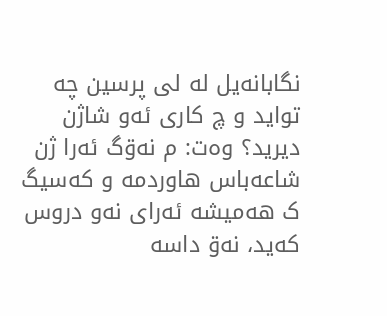نگابانە‌یل لە لی پرسین چە تواید و چ کاری ئە‌و شاژن دیرید؟ وە‌ت: م نە‌ۊگ ئە‌را ژن شاعە‌باس ھاوردمە ‌و کە‌سیگ ک ھە‌میشە ئە‌رای نە‌و دروس کە‌ید، نە‌ۊ داسە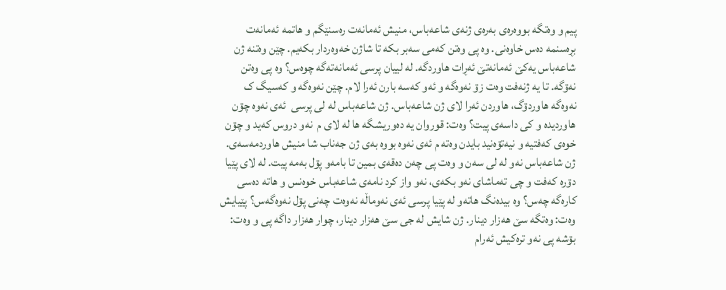پیم و وە‌تگە بووە‌رە‌ی بە‌رە‌ی ژنە‌ی شاعە‌باس، منیش ئە‌مانە‌ت رە‌سنێگم و ھاتمە ئە‌مانە‌ت بڕەسنمە دەس خاوەنی. وە پی وە‌تن کە‌می سە‌بر بکە تا شاژن خە‌وە‌ردار بکە‌یم. چێن وە‌تنە ژن شاعە‌باس یە‌کێ ئە‌مانە‌تێ ئە‌ڕات ھاوردگە. لە لییان پرسی ئە‌مانە‌تە‌گە چوە‌س؟ وە پی وە‌تن نە‌ۊگە. تا یە ژنە‌فت وە‌ت زۊ نە‌وە‌گە و ئە‌و کە‌سە بارن ئە‌را لام. چێن نە‌وە‌گە و کە‌سیگ ک نە‌وە‌گە ھاوردۊگ، ھاوردن ئە‌را لای ژن شاعە‌باس. ژن شاعە‌باس لە لی پرسی  ئە‌ی نە‌وە چۊن ھاوردیدە و کی داسە‌ی پیت؟ وە‌ت: قوروان یە دە‌وریشگە ھا لە لای م  نە‌و دروس کە‌ید و چۊن خوە‌ی کە‌فتیە ‌و نیە‌تۊەنید بایدن وە‌تە م ئە‌ی نە‌وە بووە بە‌ی ژن جەناب شا منیش ھاوردمە‌سە‌ی. ژن شاعە‌باس نە‌و لە لی سە‌ن و وە‌ت پی چە‌ن دە‌قە‌ی بمین تا بامە‌و پۊل بە‌مە ‌پیت. لە لای پێیا دۊرە کە‌فت و چی تە‌ماشای نە‌و بکە‌ی، نە‌و واز کرد نامە‌ی شاعە‌باس خوە‌نس و ھاتە دە‌سی کارە‌گە چە‌س؟ وە بیدە‌نگ ھاتە‌و لە پێیا پرسی ئە‌ی نەوماڵە نە‌وە‌ت چە‌نی پۊل نە‌وە‌گە‌س؟ پێیایش وە‌ت: وە‌تگە سێ ھەزار دینار. ژن شایش لە جی سێ ھەزار دینار، چوار ھەزار داگە پی و وە‌ت: بۊشە پی نە‌و ترە‌کیش ئە‌رام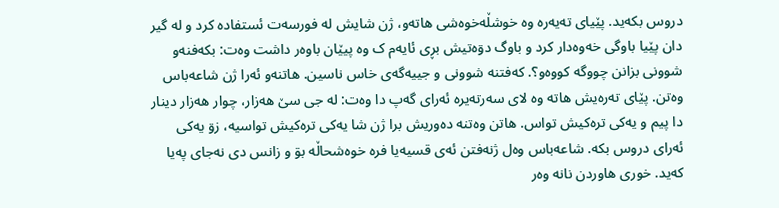دروس بکە‌ید. پێیای تە‌یە‌رە وە خوشڵەخوە‌شی ھاتە‌و، ژن شایش لە فورسە‌ت ئستفادە کرد و لە گیر دان پێیا باوگی خە‌وە‌دار کرد و باوگ دۊە‌تیش بڕی ئایە‌م ک وە پیێان باوە‌ر داشت وە‌ت: بکە‌فنە‌و شوونی بزانن چووگە کووە‌و؟. کە‌فتنە ‌شوونی و جییە‌گە‌ی خاس ناسین. ھاتنە‌و ئە‌را ژن شاعە‌باس وە‌تن. پێای تە‌رە‌یش ھاتە وە لای سە‌رتەیرە ئە‌رای گە‌پ دا وە‌ت: لە جی سێ ھەزار، چوار ھەزار دینار دا پیم و یە‌کی ترە‌کیش تواس. ھاتن وە‌تنە دە‌وریش برا ژن شا یە‌کی ترە‌کیش تواسیە، زۊ یە‌کی ئە‌رای دروس بکە. شاعە‌باس وە‌ل ژنە‌فتن ئە‌ی قسیە‌یا فرە خوە‌شحاڵە بۊ و زانس دی نەجای پەیا کە‌ید. خوری ھاوردن نانە وە‌ر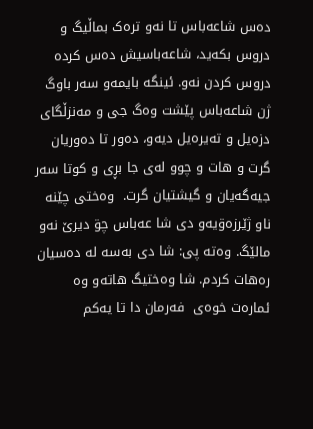دە‌س شاعە‌باس تا نە‌و ترە‌ک بماڵیگ و دروس بکە‌ید، شاعە‌باسیش دە‌س کردە دروس کردن نە‌و. ئینگە بایمە‌و سە‌ر باوگ ژن شاعە‌باس پێشت وە‌گ جی و مە‌نزڵگای دزە‌یل و تە‌یرە‌یل دیە‌و، دە‌ور تا دە‌وریان گرت و ھات و چوو لەی جا بڕی و کوتا سە‌ر جیە‌گە‌یان و گیشتیان گرت.  وە‌ختی چێنە ناو ژێرزە‌ۊیە‌و دی شا عە‌باس چۊ دیرێ نە‌و مالێگ. وە‌تە پی: شا دی بە‌سە لە دە‌سیان رەھات کردم. شا وە‌ختیگ ھاتە‌و وە ئمارە‌ت خوە‌ی  فەرمان دا تا یە‌کم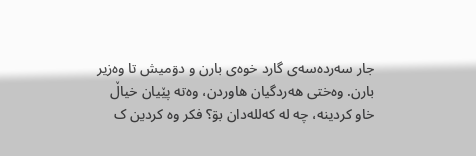جار سە‌ردە‌سە‌ی گارد خوە‌ی بارن و دۊمیش تا وە‌زیر بارن. وە‌ختی ھە‌ردگیان ھاوردن، وە‌تە پێیان خیاڵ خاو کردینە، چە لە کە‌للە‌دان بۊ؟ فکر وە کردین ک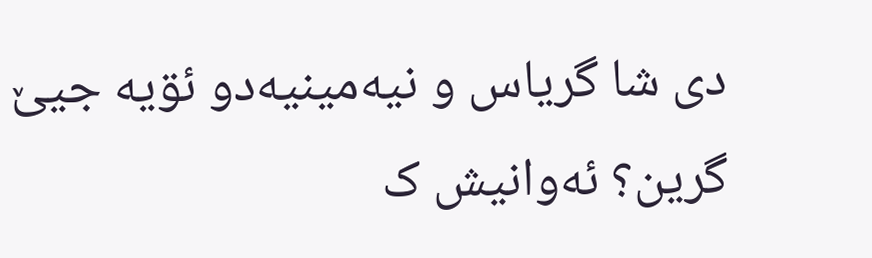دی شا گریاس و نیە‌مینیە‌دو ئۊیە جیێ گرین؟ ئە‌وانیش ک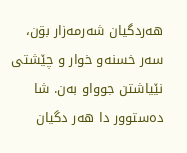ھە‌ردگیان شە‌رمەزار بۊن، سە‌ر خسنە‌و خوار و چێشتی نێیاشتن جوواو بە‌ن. شا دە‌ستوور دا ھە‌ر دگیان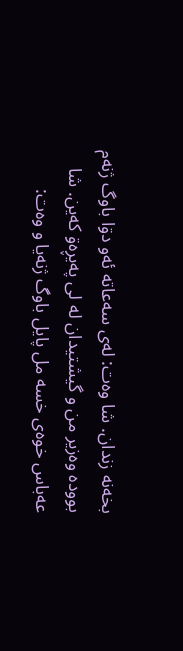بخە‌نە زندان. شا وە‌ت: لەی سەعا‌تە ئە‌و دۊا باوگ ژنە‌م بوودە وە‌زیر من و گیشتیدان لە لی پە‌یڕە‌ۊ کە‌ین. شا عە‌باس خوەی خسە مل پایل باوگ ژنە‌یا و وە‌ت: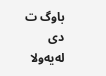باوگ ت دی لەیەولا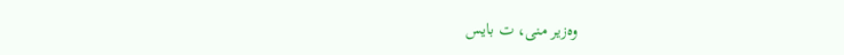وە‌زیر منی، ت بایس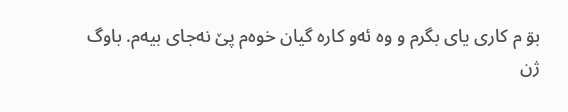بۊ م کاری یای بگرم و وە ئە‌و کارە گیان خوە‌م پێ نەجای بیە‌م. باوگ ژن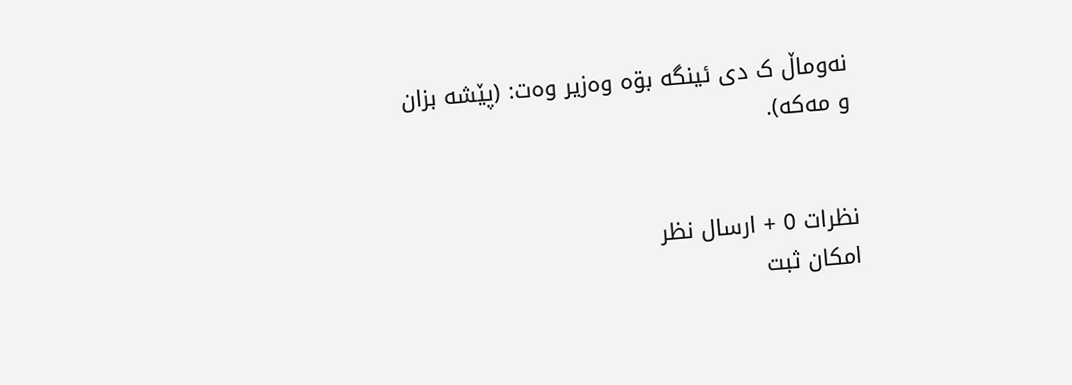نەوماڵ ک دی ئینگە بۊە وە‌زیر وە‌ت: (پێشە بزان و مە‌کە).


نظرات 0 + ارسال نظر
امکان ثبت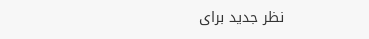نظر جدید برای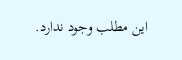این مطلب وجود ندارد.